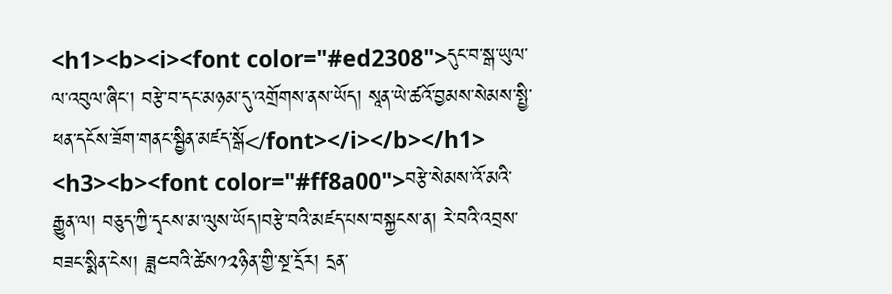<h1><b><i><font color="#ed2308">དུང་བ་སྒ་ཡུལ་ལ་འབུལ་ཞིང་། བརྩེ་བ་དང་མཉམ་དུ་འགྲོགས་ནས་ཡོད། སཱན་ཡེ་ཚའོ་བྱམས་སེམས་སྤྱི་ཕན་དངོས་ཟོག་གནང་སྦྱིན་མཛད་སྒོ</font></i></b></h1> <h3><b><font color="#ff8a00">བརྩེ་སེམས་འོ་མའི་རྒྱུན་ལ། བཅུད་ཀྱི་དྭངས་མ་ལུས་ཡོད།བརྩེ་བའི་མཛད་པས་བསྐྱངས་ན། རེ་བའི་འབྲས་བཟང་སྨིན་ངེས། ཟླ༤བའི་ཚེས༡༢ཉིན་གྱི་སྔ་དྲོར། དྲན་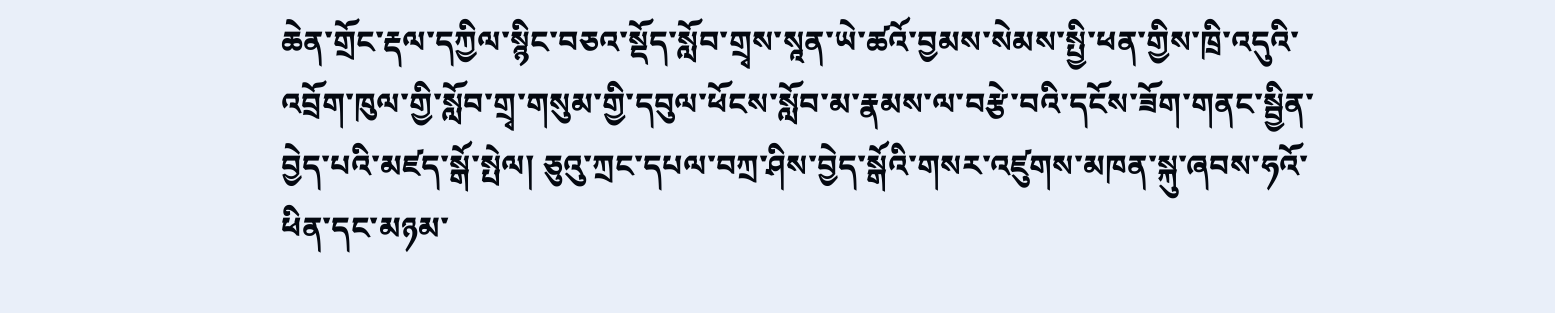ཆེན་གྲོང་རྡལ་དཀྱིལ་སྙིང་བཅའ་སྡོད་སློབ་གྲྭས་སཱན་ཡེ་ཚའོ་བྱམས་སེམས་སྤྱི་ཕན་གྱིས་ཁྲི་འདུའི་འབྲོག་ཁུལ་གྱི་སློབ་གྲྭ་གསུམ་གྱི་དབུལ་ཕོངས་སློབ་མ་རྣམས་ལ་བརྩེ་བའི་དངོས་ཟོག་གནང་སྦྱིན་བྱེད་པའི་མཛད་སྒོ་སྤེལ། ཅུའུ་ཀྲང་དཔལ་བཀྲ་ཤིས་བྱེད་སྒོའི་གསར་འཛུགས་མཁན་སྐུ་ཞབས་ཧའོ་ཕིན་དང་མཉམ་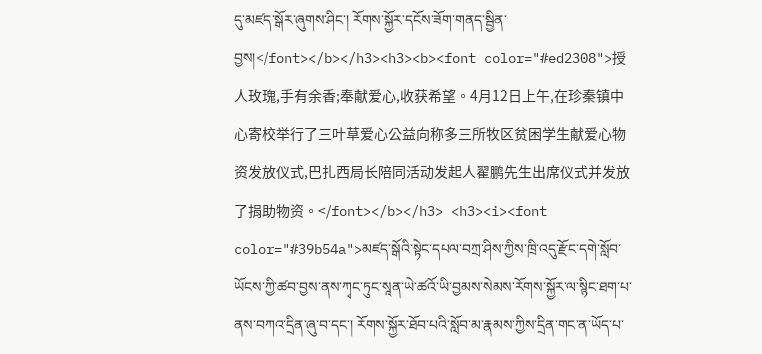དུ་མཛད་སྒོར་ཞུགས་ཤིང་། རོགས་སྐྱོར་དངོས་ཟོག་གནད་སྦྱིན་བྱས།</font></b></h3><h3><b><font color="#ed2308">授人玫瑰,手有余香;奉献爱心,收获希望。4月12日上午,在珍秦镇中心寄校举行了三叶草爱心公益向称多三所牧区贫困学生献爱心物资发放仪式,巴扎西局长陪同活动发起人翟鹏先生出席仪式并发放了捐助物资。</font></b></h3> <h3><i><font color="#39b54a">མཛད་སྒོའི་སྟེང་དཔལ་བཀྲ་ཤིས་ཀྱིས་ཁྲི་འདུ་རྫོང་དགེ་སློབ་ཡོངས་ཀྱི་ཚབ་བྱས་ནས་ཀྭང་ཏུང་སཱན་ཡེ་ཚའོ་ཡི་བྱམས་སེམས་རོགས་སྐྱོར་ལ་སྙིང་ཐག་པ་ནས་བཀའ་དྲིན་ཞུ་བ་དང་། རོགས་སྐྱོར་ཐོབ་པའི་སློབ་མ་རྣམས་ཀྱིས་དྲིན་གང་ན་ཡོད་པ་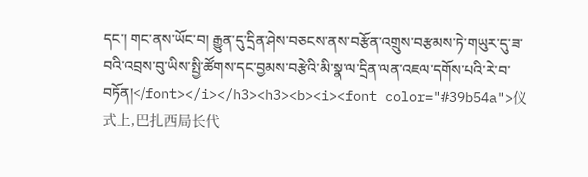དང་། གང་ནས་ཡོང་བ། རྒྱུན་དུ་དྲིན་ཤེས་བཅངས་ནས་བརྩོན་འགྲུས་བརྩམས་ཏེ་གཡུར་དུ་ཟ་བའི་འབྲས་བུ་ཡིས་སྤྱི་ཚོགས་དང་བྱམས་བརྩེའི་མི་སྣ་ལ་དྲིན་ལན་འཇལ་དགོས་པའི་རེ་བ་བཏོན།</font></i></h3><h3><b><i><font color="#39b54a">仪式上,巴扎西局长代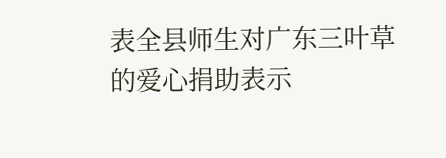表全县师生对广东三叶草的爱心捐助表示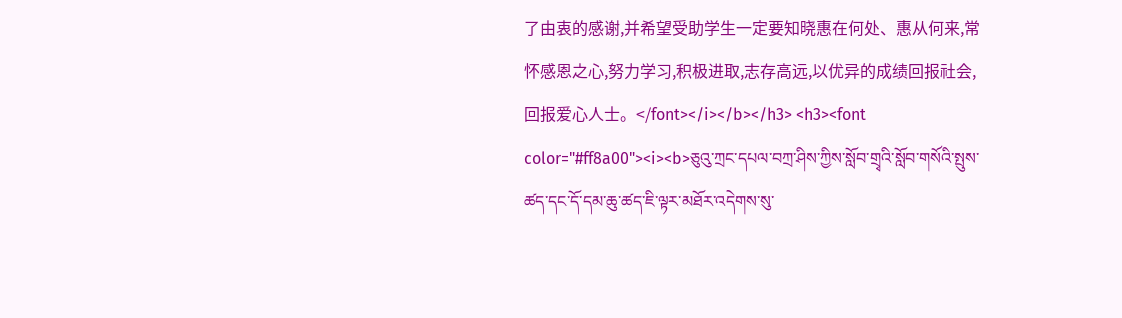了由衷的感谢,并希望受助学生一定要知晓惠在何处、惠从何来,常怀感恩之心,努力学习,积极进取,志存高远,以优异的成绩回报社会,回报爱心人士。</font></i></b></h3> <h3><font color="#ff8a00"><i><b>ཅུའུ་ཀྲང་དཔལ་བཀྲ་ཤིས་ཀྱིས་སློབ་གྲྭའི་སློབ་གསོའི་སྤུས་ཚད་དང་དོ་དམ་ཆུ་ཚད་ཇི་ལྟར་མཐོར་འདེགས་སུ་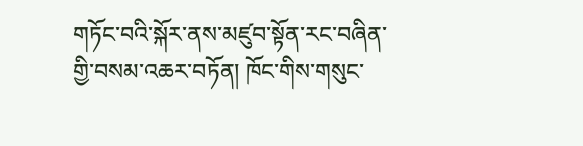གཏོང་བའི་སྐོར་ནས་མཛུབ་སྟོན་རང་བཞིན་གྱི་བསམ་འཆར་བཏོན། ཁོང་གིས་གསུང་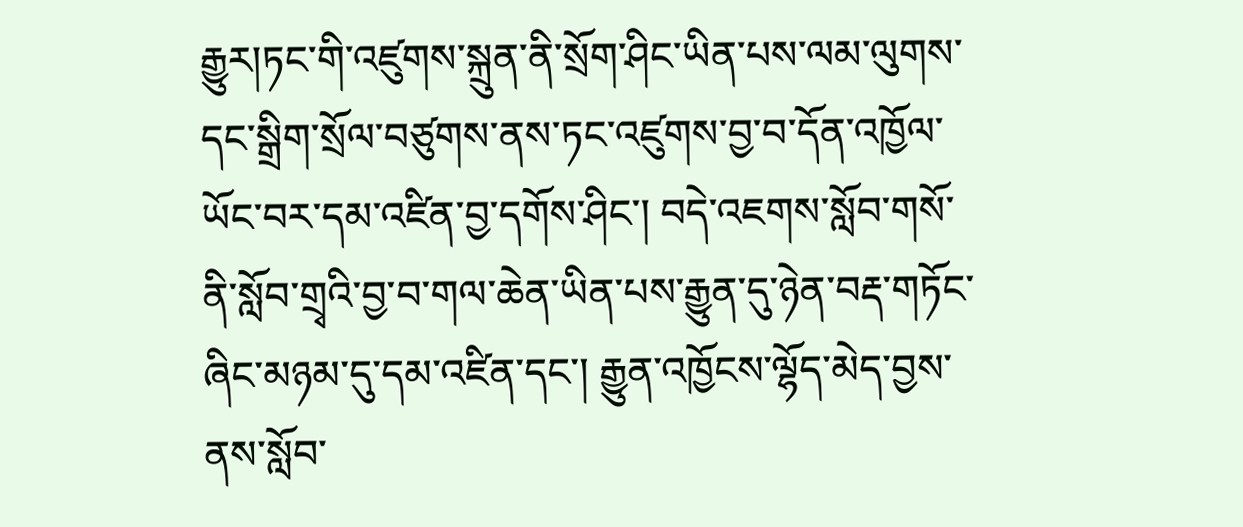རྒྱུར།ཏང་གི་འཛུགས་སྐྲུན་ནི་སྲོག་ཤིང་ཡིན་པས་ལམ་ལུགས་དང་སྒྲིག་སྲོལ་བཙུགས་ནས་ཏང་འཛུགས་བྱ་བ་དོན་འཁྱོལ་ཡོང་བར་དམ་འཛིན་བྱ་དགོས་ཤིང་། བདེ་འཇགས་སློབ་གསོ་ནི་སློབ་གྲྭའི་བྱ་བ་གལ་ཆེན་ཡིན་པས་རྒྱུན་དུ་ཉེན་བརྡ་གཏོང་ཞིང་མཉམ་དུ་དམ་འཛིན་དང་། རྒྱུན་འཁྱོངས་ལྷོད་མེད་བྱས་ནས་སློབ་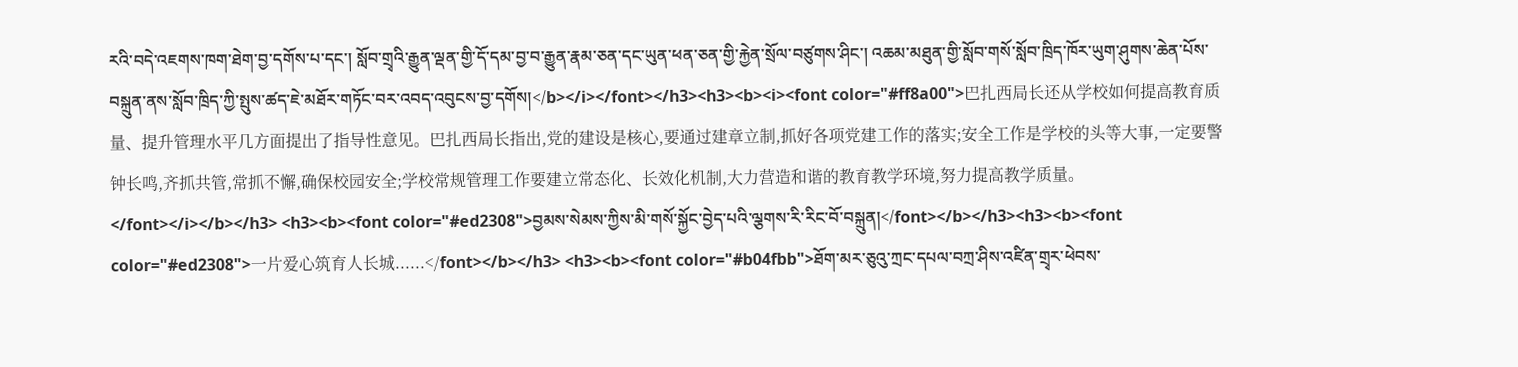རའི་བདེ་འཇགས་ཁག་ཐེག་བྱ་དགོས་པ་དང་། སློབ་གྲྭའི་རྒྱུན་ལྡན་གྱི་དོ་དམ་བྱ་བ་རྒྱུན་རྣམ་ཅན་དང་ཡུན་ཕན་ཅན་གྱི་རྐྱེན་སྲོལ་བཙུགས་ཤིང་། འཆམ་མཐུན་གྱི་སློབ་གསོ་སློབ་ཁྲིད་ཁོར་ཡུག་ཤུགས་ཆེན་པོས་བསྐྲུན་ནས་སློབ་ཁྲིད་ཀྱི་སྤུས་ཚད་ཇེ་མཐོར་གཏོང་བར་འབད་འབུངས་བྱ་དགོས།</b></i></font></h3><h3><b><i><font color="#ff8a00">巴扎西局长还从学校如何提高教育质量、提升管理水平几方面提出了指导性意见。巴扎西局长指出,党的建设是核心,要通过建章立制,抓好各项党建工作的落实;安全工作是学校的头等大事,一定要警钟长鸣,齐抓共管,常抓不懈,确保校园安全;学校常规管理工作要建立常态化、长效化机制,大力营造和谐的教育教学环境,努力提高教学质量。</font></i></b></h3> <h3><b><font color="#ed2308">བྱམས་སེམས་ཀྱིས་མི་གསོ་སྐྱོང་བྱེད་པའི་ལྕགས་རི་རིང་བོ་བསྐྲུན།</font></b></h3><h3><b><font color="#ed2308">一片爱心筑育人长城......</font></b></h3> <h3><b><font color="#b04fbb">ཐོག་མར་ཅུའུ་ཀྲང་དཔལ་བཀྲ་ཤིས་འཛིན་གྲྭར་ཕེབས་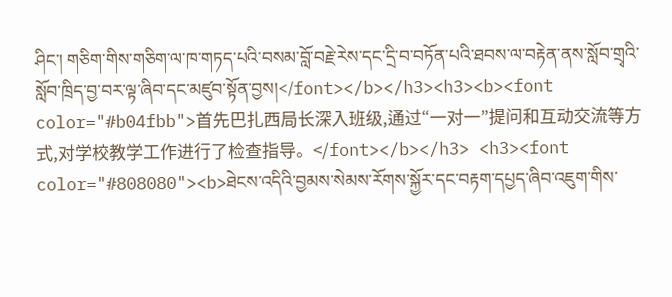ཤིང་། གཅིག་གིས་གཅིག་ལ་ཁ་གཏད་པའི་བསམ་བློ་བརྗེ་རེས་དང་དྲི་བ་བཏོན་པའི་ཐབས་ལ་བརྟེན་ནས་སློབ་གྲྭའི་སློབ་ཁྲིད་བྱ་བར་ལྟ་ཞིབ་དང་མཛུབ་སྟོན་བྱས།</font></b></h3><h3><b><font color="#b04fbb">首先巴扎西局长深入班级,通过“一对一”提问和互动交流等方式,对学校教学工作进行了检查指导。</font></b></h3> <h3><font color="#808080"><b>ཐེངས་འདིའི་བྱམས་སེམས་རོགས་སྐྱོར་དང་བརྟག་དཔྱད་ཞིབ་འཇུག་གིས་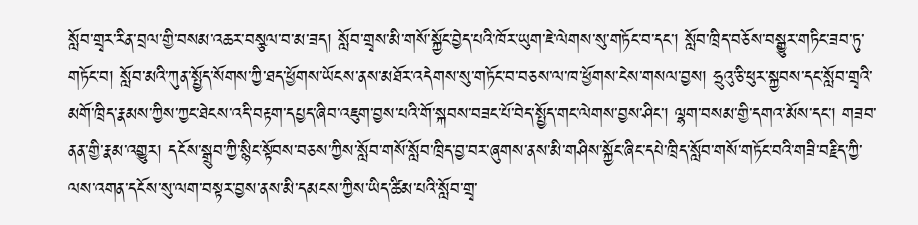སློབ་གྲྭར་རིན་བྲལ་གྱི་བསམ་འཆར་བསྩལ་བ་མ་ཟད། སློབ་གྲྭས་མི་གསོ་སྐྱོང་བྱེད་པའི་ཁོར་ཡུག་ཇེ་ལེགས་སུ་གཏོང་བ་དང་། སློབ་ཁྲིད་བཅོས་བསྒྱུར་གཏིང་ཟབ་ཏུ་གཏོང་བ། སློབ་མའི་ཀུན་སྤྱོད་སོགས་ཀྱི་ཐད་ཕྱོགས་ཡོངས་ནས་མཐོར་འདེགས་སུ་གཏོང་བ་བཅས་ལ་ཁ་ཕྱོགས་ངེས་གསལ་བྱས། ཧྲུའུ་ཅི་ཕུར་སྐྱབས་དང་སློབ་གྲྭའི་མགོ་ཁྲིད་རྣམས་ཀྱིས་ཀྱང་ཐེངས་འདི་བརྟག་དཔྱད་ཞིབ་འཇུག་བྱས་པའི་གོ་སྐབས་བཟང་པོ་བེད་སྤྱོད་གང་ལེགས་བྱས་ཤིང་། ལྷག་བསམ་གྱི་དགའ་མོས་དང་། གཟབ་ནན་གྱི་རྣམ་འགྱུར། དངོས་སྒྲུབ་ཀྱི་སྙིང་སྟོབས་བཅས་ཀྱིས་སློབ་གསོ་སློབ་ཁྲིད་བྱ་བར་ཞུགས་ནས་མི་གཤིས་སྐྱོང་ཞིང་དཔེ་ཁྲིད་སློབ་གསོ་གཏོང་བའི་གཟི་བརྗིད་ཀྱི་ལས་འགན་དངོས་སུ་ལག་བསྟར་བྱས་ནས་མི་དམངས་ཀྱིས་ཡིད་ཚིམ་པའི་སློབ་གྲྭ་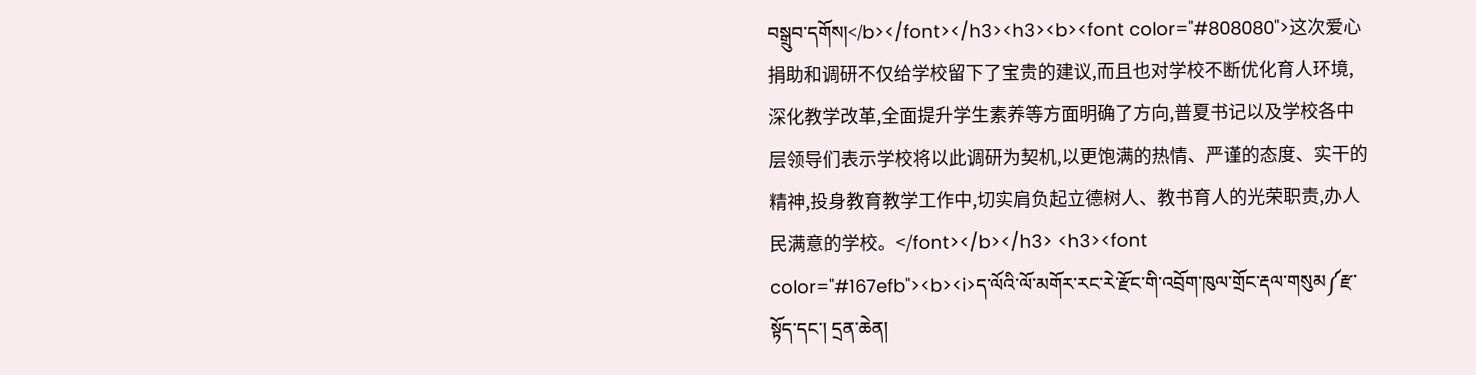བསྒྲུབ་དགོས།</b></font></h3><h3><b><font color="#808080">这次爱心捐助和调研不仅给学校留下了宝贵的建议,而且也对学校不断优化育人环境,深化教学改革,全面提升学生素养等方面明确了方向,普夏书记以及学校各中层领导们表示学校将以此调研为契机,以更饱满的热情、严谨的态度、实干的精神,投身教育教学工作中,切实肩负起立德树人、教书育人的光荣职责,办人民满意的学校。</font></b></h3> <h3><font color="#167efb"><b><i>ད་ལོའི་ལོ་མགོར་རང་རེ་རྫོང་གི་འབྲོག་ཁུལ་གྲོང་རྡལ་གསུམ༼རྫ་སྟོད་དང་། དྲན་ཆེན།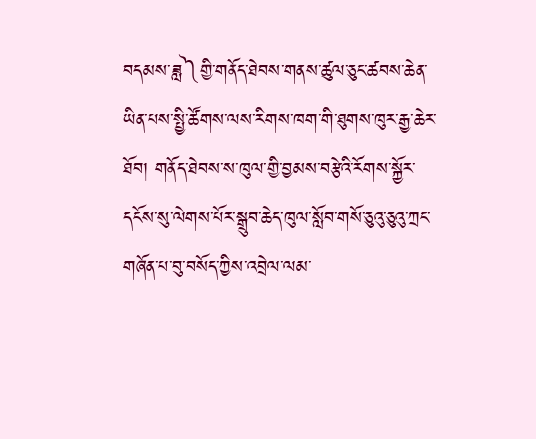བདམས་ཟླ༽གྱི་གནོད་ཐེབས་གནས་ཚུལ་ཅུང་ཚབས་ཆེན་ཡིན་པས་སྤྱི་ཚོགས་ལས་རིགས་ཁག་གི་ཐུགས་ཁུར་རྒྱ་ཆེར་ཐོབ། གནོད་ཐེབས་ས་ཁུལ་གྱི་བྱམས་བརྩེའི་རོགས་སྐྱོར་དངོས་སུ་ལེགས་པོར་སྒྲུབ་ཆེད་ཁུལ་སློབ་གསོ་ཅུའུ་ཅུའུ་ཀྲང་གཞོན་པ་བུ་བསོད་ཀྱིས་འབྲེལ་ལམ་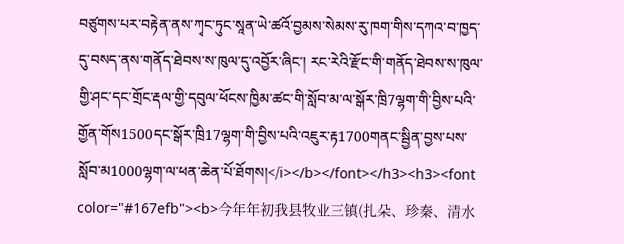བཙུགས་པར་བརྟེན་ནས་ཀྭང་ཏུང་སཱན་ཡེ་ཚའོ་བྱམས་སེམས་རུ་ཁག་གིས་དཀའ་བ་ཁྱད་དུ་བསད་ནས་གནོད་ཐེབས་ས་ཁུལ་དུ་འབྱོར་ཞིང་། རང་རེའི་རྫོང་གི་གནོད་ཐེབས་ས་ཁུལ་གྱི་ཤང་དང་གྲོང་རྡལ་གྱི་དབུལ་ཕོངས་ཁྱིམ་ཚང་གི་སློབ་མ་ལ་སྒོར་ཁྲི7ལྷག་གི་བྱིས་པའི་གྱོན་གོས1500དང་སྒོར་ཁྲི17ལྷག་གི་བྱིས་པའི་འཇུར་རྟ1700གནང་སྦྱིན་བྱས་པས་སློབ་མ1000ལྷག་ལ་ཕན་ཆེན་པོ་ཐོགས།</i></b></font></h3><h3><font color="#167efb"><b>今年年初我县牧业三镇(扎朵、珍秦、清水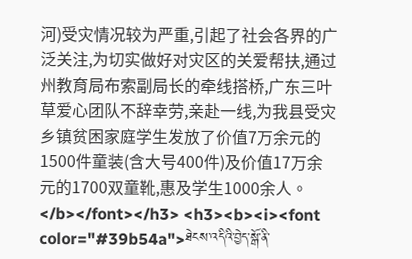河)受灾情况较为严重,引起了社会各界的广泛关注,为切实做好对灾区的关爱帮扶,通过州教育局布索副局长的牵线搭桥,广东三叶草爱心团队不辞幸劳,亲赴一线,为我县受灾乡镇贫困家庭学生发放了价值7万余元的1500件童装(含大号400件)及价值17万余元的1700双童靴,惠及学生1000余人。</b></font></h3> <h3><b><i><font color="#39b54a">ཐེངས་འདིའི་བྱེད་སྒོ་ནི་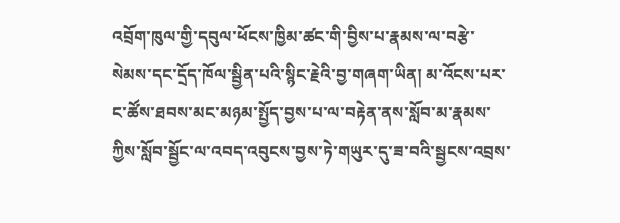འབྲོག་ཁུལ་གྱི་དབུལ་ཕོངས་ཁྱིམ་ཚང་གི་བྱིས་པ་རྣམས་ལ་བརྩེ་སེམས་དང་དྲོད་ཁོལ་སྦྱིན་པའི་སྙིང་རྗེའི་བྱ་གཞག་ཡིན། མ་འོངས་པར་ང་ཚོས་ཐབས་མང་མཉམ་སྤྱོད་བྱས་པ་ལ་བརྟེན་ནས་སློབ་མ་རྣམས་ཀྱིས་སློབ་སྦྱོང་ལ་འབད་འབུངས་བྱས་ཏེ་གཡུར་དུ་ཟ་བའི་སྦྱངས་འབྲས་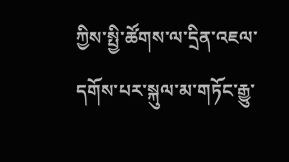ཀྱིས་སྤྱི་ཚོགས་ལ་དྲིན་འཇལ་དགོས་པར་སྐུལ་མ་གཏོང་རྒྱུ་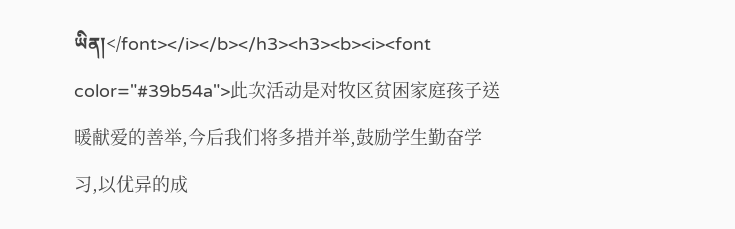ཡིན།</font></i></b></h3><h3><b><i><font color="#39b54a">此次活动是对牧区贫困家庭孩子送暖献爱的善举,今后我们将多措并举,鼓励学生勤奋学习,以优异的成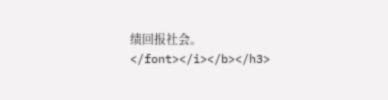绩回报社会。</font></i></b></h3>